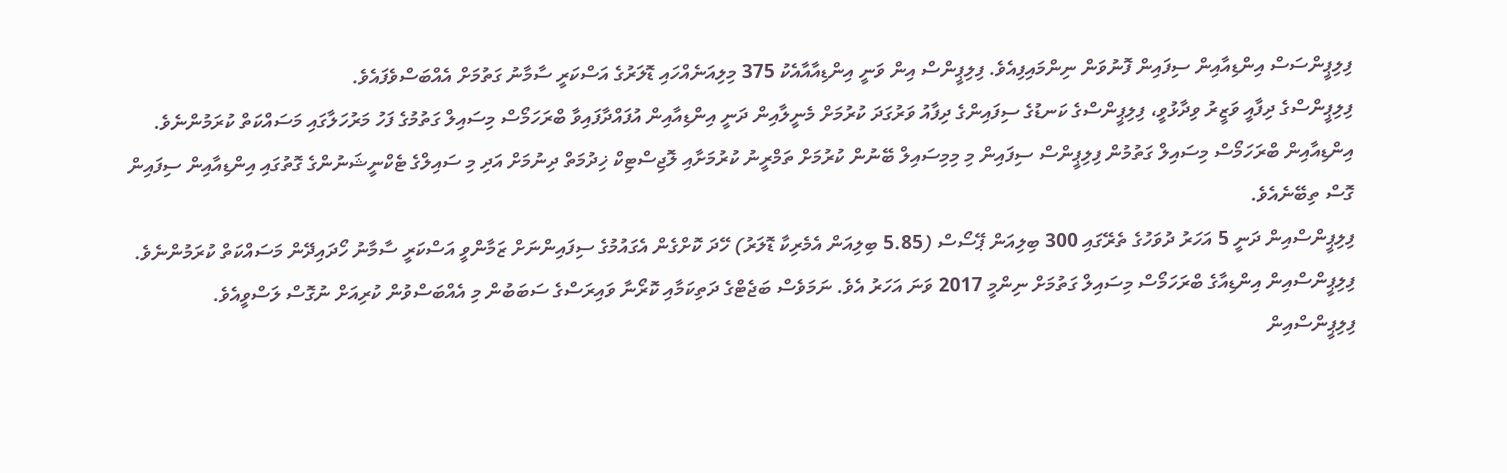ފިލިޕީންސަސް އިންޑިއާއިން ސިފައިން ފޮނުވަން ނިންމައިފިއެވެ. ފިލިޕީންސް އިން ވަނީ އިންޑިއާއާއެކު 375 މިލިއަނެއްހައި ޑޮލަރުގެ އަސްކަރީ ސާމާނު ގަތުމަށް އެއްބަސްވެފައެވެ.
ފިލިޕީންސްގެ ދިފާއީ ވަޒީރު ވިދާޅުވީ، ފިލިޕީންސްގެ ކަނޑުގެ ސިފައިންގެ ދިފާއު ވަރުގަދަ ކުރުމަށް މެނީލާއިން ދަނީ އިންޑިއާއިން އުފައްދާފައިވާ ބްރަހަމޯސް މިސައިލް ގަތުމުގެ ފަހު މަރުހަލާގައި މަސައްކަތް ކުރަމުންނެވެ.
އިންޑިއާއިން ބްރަހަމޯސް މިސައިލް ގަތުމުން ފިލިޕީންސް ސިފައިން މި މިމިސައިލް ބޭނުން ކުރުމަށް ތަމްރީނު ކުރުމަށާއި ލޮޖިސްޓިކް ޚިދުމަތް ދިނުމަށް އަދި މި ސައިލްގެ ޓެކްނީޝަނުންގެ ގޮތުގައި އިންޑިއާއިން ސިފައިން ގޮސް ތިބޭނެއެވެ.
ފިލިޕީންސްއިން ދަނީ 5 އަހަރު ދުވަހުގެ ތެރޭގައި 300 ބިލިއަން ޕޭސޯސް (5.85 ބިލިއަން އެމެރިކާ ޑޮލަރު) ހޭދަ ކޮށްގެން އެގައުމުގެ ސިފައިންނަށް ޒަމާންވީ އަސްކަރީ ސާމާނު ހޯދައިދޭން މަސައްކަތް ކުރަމުންނެވެ.
ފިލިޕީންސްއިން އިންޑިއާގެ ބްރަހަމޯސް މިސައިލް ގަތުމަށް ނިންމީ 2017 ވަނަ އަހަރު އެވެ. ނަމަވެސް ބަޖެޓްގެ ދަތިކަމާއި ކޮރޯނާ ވައިރަސްގެ ސަބަބުން މި އެއްބަސްވުން ކުރިއަށް ނުގޮސް ލަސްވީއެވެ.
ފިލިޕީންސްއިން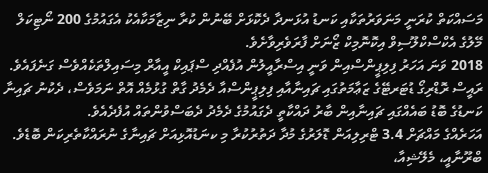މަސައްކަތް ކުރަނީ މަނަވަރުތަކާއި ކަނޑު އުޅަނދާ ދެކޮޅަށް ބޭނުން ކުރާ ނިޒާމަކާއެކު އެގައުމުގެ 200 ނޯޓިކަލް މޭލުގެ އެކްސްކްލޫސިވް އިކޮނޮމިކް ޒޯނަށް ފާރަވެރިވާށެވެ.
2018 ވަނަ އަހަރު ފިލިޕީންސްއިން ވަނީ އިސްރާއީލުން އުފެއްދި ސްޕައިކް އީއާރް މިސައިލްތަކެއްވެސް ގަނެފައެވެ.
ރައީސް ރޮޑްރިގޯ ޑުޓަރޓޭގެ ޒަޢާމަތުގައި ޗައިނާއާއި ފިލިޕީންސްއާ ދެމެދު ގާތް ގުޅުމެއް އޮތް ނަމަވެސް، ދެކުނު ޗައިނާ ކަނޑުގެ ބޮޑު ބައެއްގައި ޗައިނާއިން ބާރު ދައްކާތީ ދެގައުމުގެ ދެމެދު ދެބަސްވުންތައް އުފެދެއެވެ.
އަހަރެއްގެ މައްޗަށް 3.4 ޓްރިލިއަން ޑޮލަރުގެ މުދާ ދަތުރުކުރާ މި ކނަޑުއޮޅިއަށް ޗައިނާގެ ނުރައްކާތެރިކަން ބޮޑެވެ. ބްރޫނާއީ، މެލޭޝިއާ،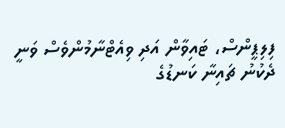ފިލިޕީންސް، ޓައިވާން އަދި ވިއެޓްނާމުންވެސް ވަނީ ދެކުނު ޗައިނާ ކަނޑުގެ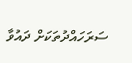ސަރަހައްދުތަކަށް ދައުވާ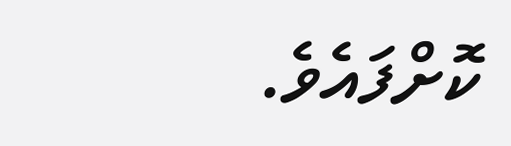ކޮށްފައެވެ.